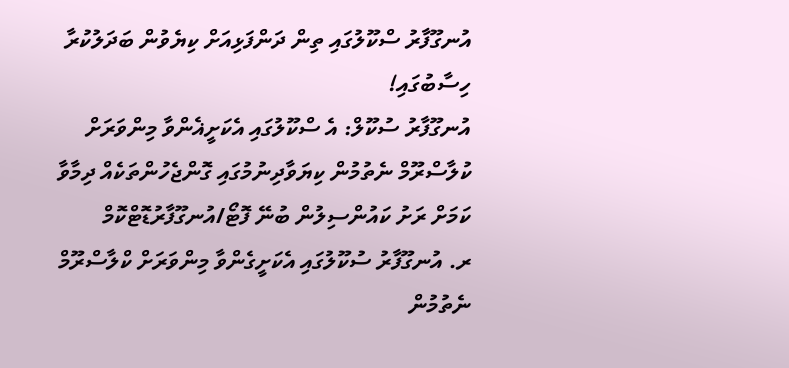އުނގޫފާރު ސްކޫލުގައި ތިން ދަންފަޅިއަށް ކިޔެވުން ބަދަލުކުރާ ހިސާބުގައި!
އުނގޫފާރު ސުކޫލް: އެ ސްކޫލުގައި އެކަށީޣެންވާ މިންވަރަށް ކުލާސްރޫމް ނެތުމުން ކިޔަވާދިނުމުގައި ގޮންޖެހުންތަކެއް ދިމާވާ ކަމަށް ރަށު ކައުންސިލުން ބުނޭ ފޮޓޯ/އުނގޫފާރުޑޮޓްކޮމް
ރ. އުނގޫފާރު ސުކޫލުގައި އެކަށީގެންވާ މިންވަރަށް ކްލާސްރޫމް ނެތުމުން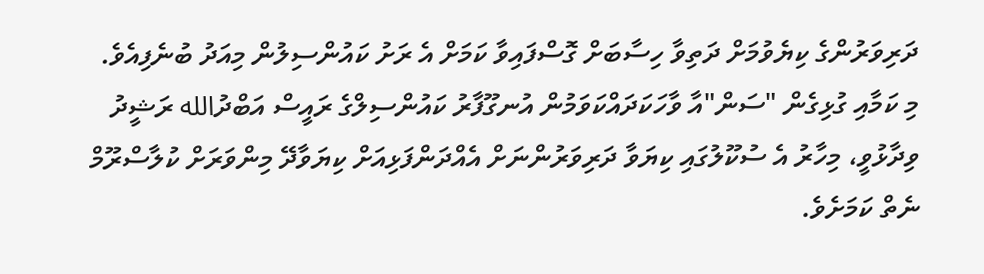ދަރިވަރުންގެ ކިޔެވުމަށް ދަތިވާ ހިސާބަށް ގޮސްފައިވާ ކަމަށް އެ ރަށު ކައުންސިލުން މިއަދު ބުނެފިއެވެ.
މި ކަމާއި ގުޅިގެން "ސަން"އާ ވާހަކަދައްކަވަމުން އުނގޫފާރު ކައުންސިލްގެ ރައީސް އަބްދުالله ރަޝީދު ވިދާޅުވީ، މިހާރު އެ ސުކޫލުގައި ކިޔަވާ ދަރިވަރުންނަށް އެއްދަންފަޅިއަށް ކިޔަވާދޭ މިންވަރަށް ކުލާސްރޫމް ނެތް ކަމަށެވެ.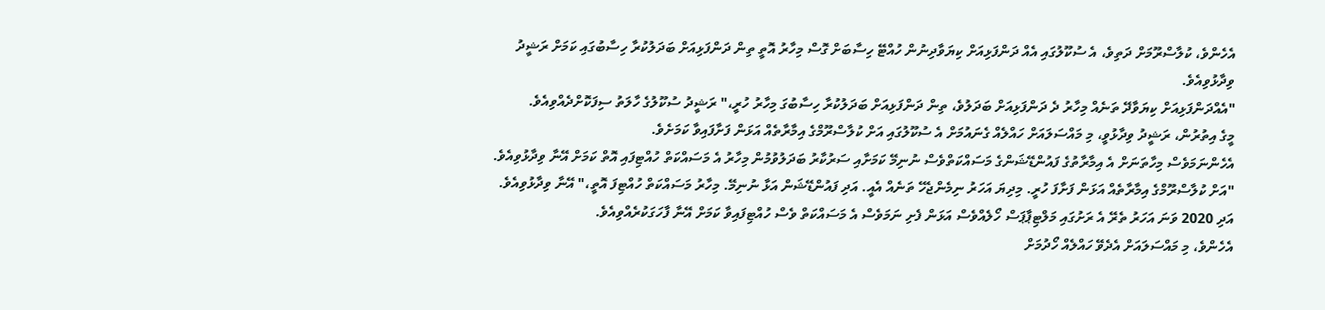އެހެންވެ، ކުލާސްރޫމަށް ދަތިވެ، އެ ސުކޫލުގައި އެއް ދަންފަޅިއަށް ކިޔަވާދިނުން ހުއްޓޭ ހިސާބަށް ގޮސް މިހާރު އޮތީ ތިން ދަންފަޅިއަށް ބަދަލުކުރާ ހިސާބުގައި ކަމަށް ރަޝީދު ވިދާޅުވިއެވެ.
"އެއްދަންފަޅިއަށް ކިޔަވާދޭ ތަނެއް މިހާރު ދެ ދަންފަޅިއަށް ބަދަލުވެ، ތިން ދަންފަޅިއަށް ބަދަލުކުރާ ހިސާބުގަ މިހާރު ހުރީ،" ރަޝީދު ސުކޫލުގެ ހާލަތު ސިފަކޮށްދެއްވިއެވެ.
މީގެ އިތުރުން، ރަޝީދު ވިދާޅުވީ، މި މައްސަލައަށް ހައްލެއް ގެނައުމަށް އެ ސުކޫލުގައި އަށް ކުލާސްރޫމްގެ އިމާރާތެއް އަޅަން ފަށާފައިވާ ކަމަށެވެ.
އެހެންނަމަވެސް މިހާތަނަށް އެ އިމާރާތުގެ ފައުންޑޭޝަންގެ މަސައްކަތްވެސް ނުނިމޭ ކަމަށާއި ސަރުކާރު ބަދަލުވުމުން މިހާރު އެ މަސައްކަތް ހުއްޓިފައި އޮތް ކަމަށް އޭނާ ވިދާޅުވިއެވެ.
"އަށް ކުލާސްރޫމްގެ އިމާރާތެއް އަޅަން ފަށާފަ ހުރީ. މިދިޔަ އަހަރު ނިމެންޖެހޭ ތަނެއް އެއީ. އަދި ފައުންޑޭޝަން އަޅާ ނުނިމޭ. މިހާރު މަސައްކަތް ހުއްޓިފަ އޮތީ،" އޭނާ ވިދާޅުވިއެވެ.
އަދި 2020 ވަނަ އަހަރު ތެރޭ އެ ރަށުގައި މަލްޓިޕާޕަސް ހޯލެއްވެސް އަޅަން ފެށި ނަމަވެސް އެ މަސައްކަތް ވެސް ހުއްޓިފައިވާ ކަމަށް އޭނާ ފާހަގަކުރެއްވިއެވެ.
އެހެންވެ، މި މައްސަލައަށް އެދެވޭ ހައްލެއް ހޯދުމަށް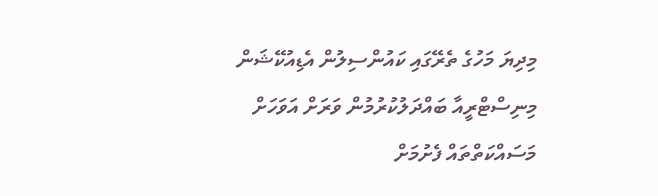މިދިޔަ މަހުގެ ތެރޭގައި ކައުންސިލުން އެޑިއުކޭޝަން މިނިސްޓްރީއާ ބައްދަލުކުރުމުން ވަރަށް އަވަހަށް މަސައްކަތްތައް ފެށުމަށް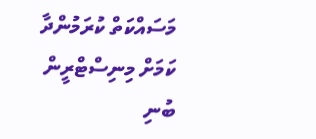މަސައްކަތް ކުރަމުންދާ ކަމަށް މިނިސްޓްރީން ބުނި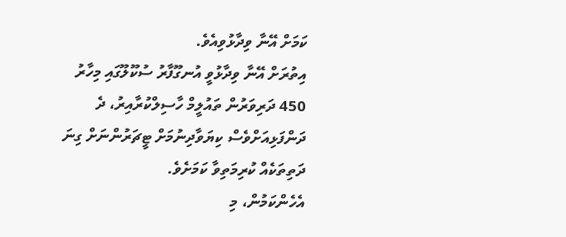ކަމަށް އޭނާ ވިދާޅުވިއެވެ.
އިތުރަށް އޭނާ ވިދާޅުވީ އުނގޫފާރު ސުކޫލޫގައި މިހާރު 450 ދަރިވަރުން ތައުލީމް ހާސިލްކުރާއިރު، ދެ ދަންފަޅިއަށްވެސް ކިޔަވާދިނުމަށް ޓީޗަރުންނަށް ގިނަ ދަތިތަކެއް ކުރިމަތިވާ ކަމަށެވެ.
އެހެންކަމުން، މި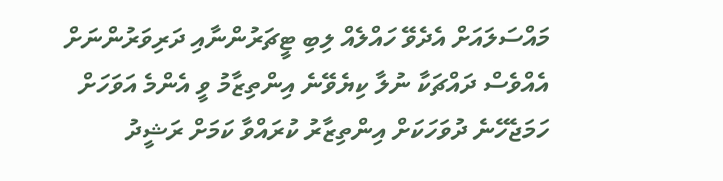މައްސަލައަށް އެދެވޭ ހައްލެއް ލިބި ޓީޗަރުންނާއި ދަރިވަރުންނަށް އެއްވެސް ދައްޗަކާ ނުލާ ކިޔެވޭނެ އިންތިޒާމު ވީ އެންމެ އަވަހަށް ހަމަޖެހޭނެ ދުވަހަކަށް އިންތިޒާރު ކުރައްވާ ކަމަށް ރަޝީދު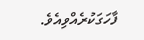ފާހަގަކުރެއްވިއެވެ.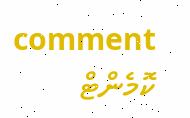comment ކޮމެންޓް